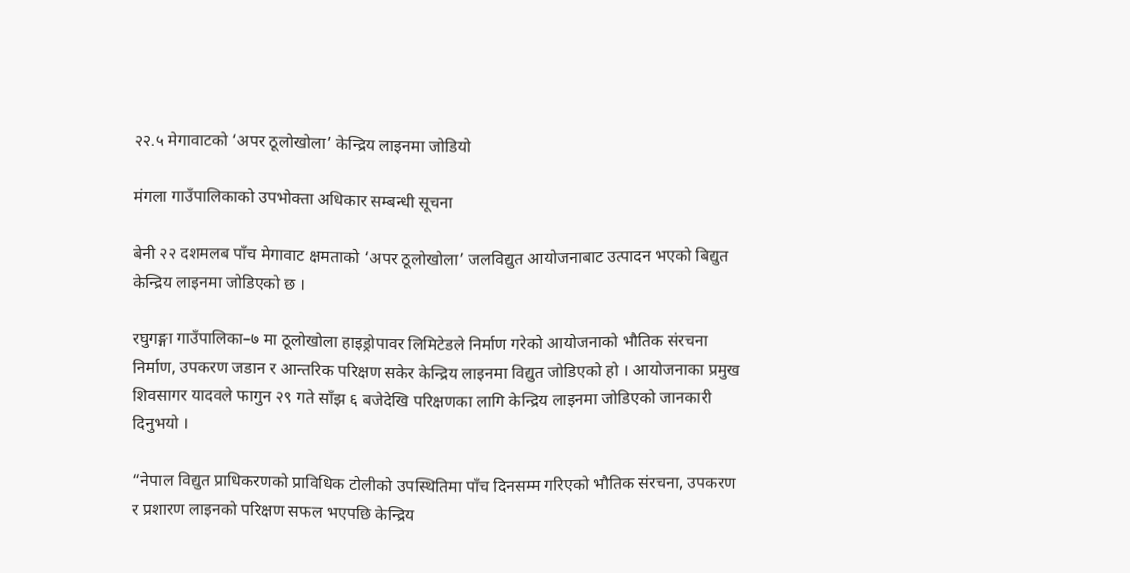२२.५ मेगावाटको ‘अपर ठूलोखोला’ केन्द्रिय लाइनमा जोडियो

मंगला गाउँपालिकाको उपभोक्ता अधिकार सम्बन्धी सूचना

बेनी २२ दशमलब पाँच मेगावाट क्षमताको ‘अपर ठूलोखोला’ जलविद्युत आयोजनाबाट उत्पादन भएको बिद्युत केन्द्रिय लाइनमा जोडिएको छ ।

रघुगङ्गा गाउँपालिका–७ मा ठूलोखोला हाइड्रोपावर लिमिटेडले निर्माण गरेको आयोजनाको भौतिक संरचना निर्माण, उपकरण जडान र आन्तरिक परिक्षण सकेर केन्द्रिय लाइनमा विद्युत जोडिएको हो । आयोजनाका प्रमुख शिवसागर यादवले फागुन २९ गते साँझ ६ बजेदेखि परिक्षणका लागि केन्द्रिय लाइनमा जोडिएको जानकारी दिनुभयो ।

“नेपाल विद्युत प्राधिकरणको प्राविधिक टोलीको उपस्थितिमा पाँच दिनसम्म गरिएको भौतिक संरचना, उपकरण र प्रशारण लाइनको परिक्षण सफल भएपछि केन्द्रिय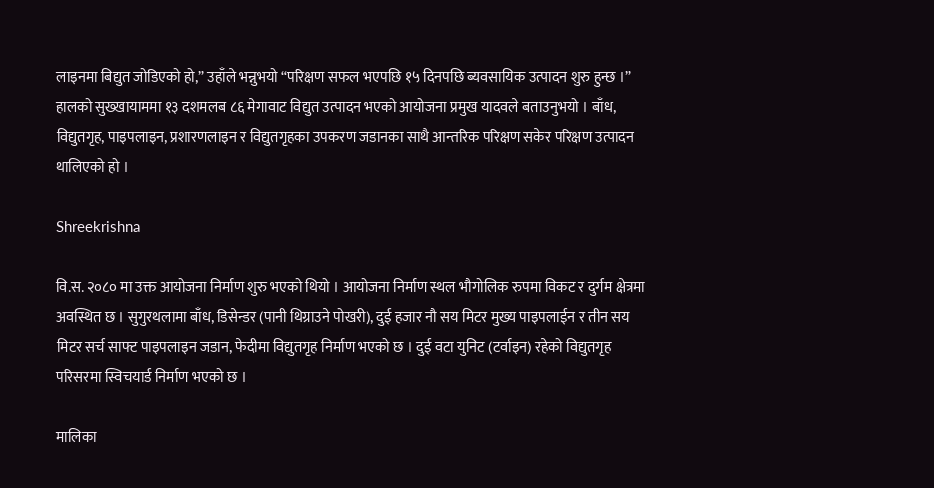लाइनमा बिद्युत जोडिएको हो,” उहाँले भन्नुभयो “परिक्षण सफल भएपछि १५ दिनपछि ब्यवसायिक उत्पादन शुरु हुन्छ ।”
हालको सुख्खायाममा १३ दशमलब ८६ मेगावाट विद्युत उत्पादन भएको आयोजना प्रमुख यादवले बताउनुभयो । बाँध, विद्युतगृह, पाइपलाइन, प्रशारणलाइन र विद्युतगृहका उपकरण जडानका साथै आन्तरिक परिक्षण सकेर परिक्षण उत्पादन थालिएको हो ।

Shreekrishna

वि.स. २०८० मा उक्त आयोजना निर्माण शुरु भएको थियो । आयोजना निर्माण स्थल भौगोलिक रुपमा विकट र दुर्गम क्षेत्रमा अवस्थित छ । सुगुरथलामा बाँध, डिसेन्डर (पानी थिग्राउने पोखरी), दुई हजार नौ सय मिटर मुख्य पाइपलाईन र तीन सय मिटर सर्च साफ्ट पाइपलाइन जडान, फेदीमा विद्युतगृह निर्माण भएको छ । दुई वटा युनिट (टर्वाइन) रहेको विद्युतगृह परिसरमा स्विचयार्ड निर्माण भएको छ ।

मालिका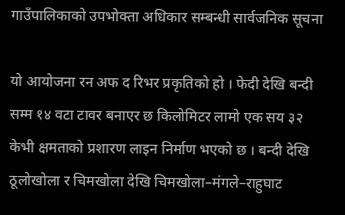गाउँपालिकाको उपभोक्ता अधिकार सम्बन्धी सार्वजनिक सूचना

यो आयोजना रन अफ द रिभर प्रकृतिको हो । फेदी देखि बन्दी सम्म १४ वटा टावर बनाएर छ किलोमिटर लामो एक सय ३२ केभी क्षमताको प्रशारण लाइन निर्माण भएको छ । बन्दी देखि ठूलोखोला र चिमखोला देखि चिमखोला–मंगले–राहुघाट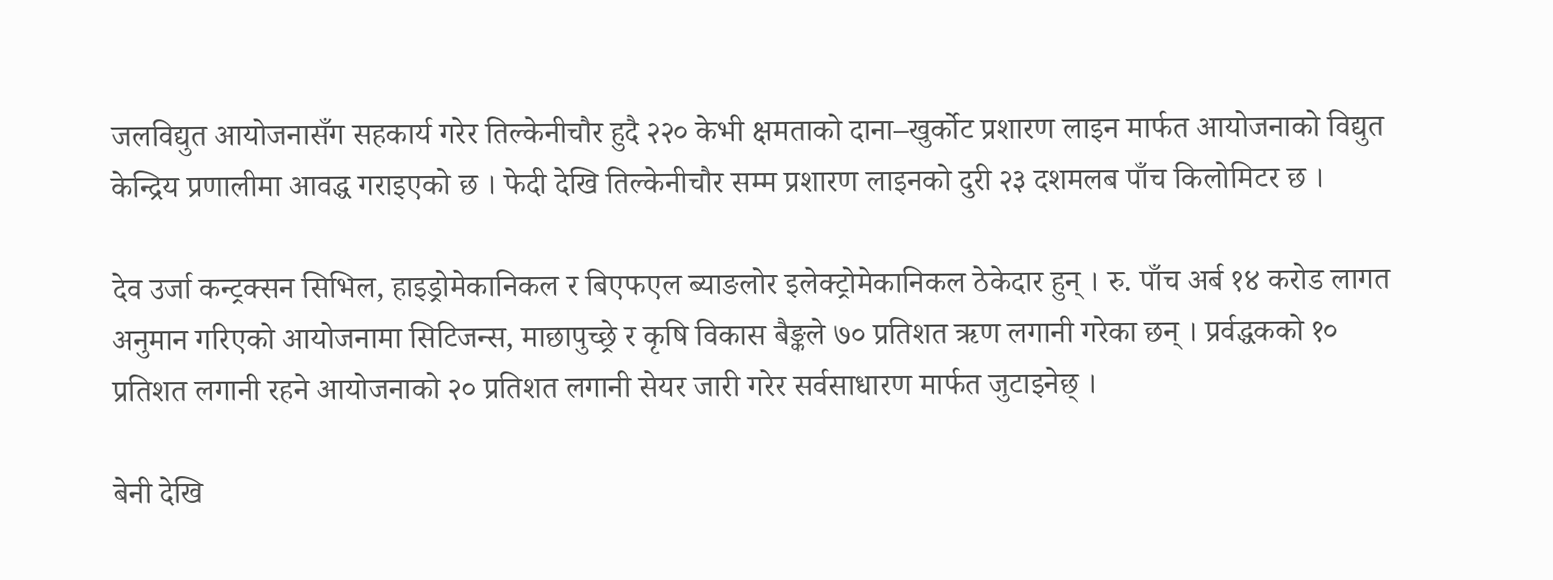जलविद्युत आयोजनासँग सहकार्य गरेर तिल्केनीचौर हुदै २२० केभी क्षमताको दाना–खुर्कोट प्रशारण लाइन मार्फत आयोजनाको विद्युत केन्द्रिय प्रणालीमा आवद्ध गराइएको छ । फेदी देखि तिल्केनीचौर सम्म प्रशारण लाइनको दुरी २३ दशमलब पाँच किलोमिटर छ ।

देव उर्जा कन्ट्रक्सन सिभिल, हाइड्रोमेकानिकल र बिएफएल ब्याङलोर इलेक्ट्रोमेकानिकल ठेकेदार हुन् । रु. पाँच अर्ब १४ करोड लागत अनुमान गरिएको आयोजनामा सिटिजन्स, माछापुच्छ्रे र कृषि विकास बैङ्कले ७० प्रतिशत ऋण लगानी गरेका छन् । प्रर्वद्धकको १० प्रतिशत लगानी रहने आयोजनाको २० प्रतिशत लगानी सेयर जारी गरेर सर्वसाधारण मार्फत जुटाइनेछ् ।

बेनी देखि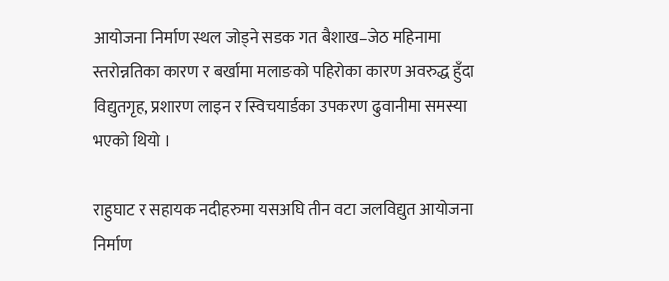आयोजना निर्माण स्थल जोड्ने सडक गत बैशाख–जेठ महिनामा स्तरोन्नतिका कारण र बर्खामा मलाङको पहिरोका कारण अवरुद्ध हुँदा विद्युतगृह, प्रशारण लाइन र स्विचयार्डका उपकरण ढुवानीमा समस्या भएको थियो ।

राहुघाट र सहायक नदीहरुमा यसअघि तीन वटा जलविद्युत आयोजना निर्माण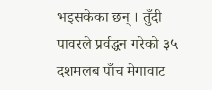भइसकेका छन् । तुँदी पावरले प्रर्वद्धन गरेको ३५ दशमलब पाँच मेगावाट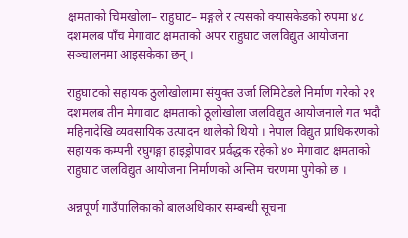क्षमताको चिमखोला– राहुघाट– मङ्गले र त्यसको क्यासकेडको रुपमा ४८ दशमलब पाँच मेगावाट क्षमताको अपर राहुघाट जलविद्युत आयोजना सञ्चालनमा आइसकेका छन् ।

राहुघाटको सहायक ठुलोखोलामा संयुक्त उर्जा लिमिटेडले निर्माण गरेको २१ दशमलब तीन मेगावाट क्षमताको ठूलोखोला जलविद्युत आयोजनाले गत भदौ महिनादेखि व्यवसायिक उत्पादन थालेको थियो । नेपाल विद्युत प्राधिकरणको सहायक कम्पनी रघुगङ्गा हाइड्रोपावर प्रर्वद्धक रहेको ४० मेगावाट क्षमताको राहुघाट जलविद्युत आयोजना निर्माणको अन्तिम चरणमा पुगेको छ ।

अन्नपूर्ण गाउँपालिकाको बालअधिकार सम्बन्धी सूचना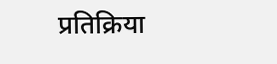प्रतिक्रिया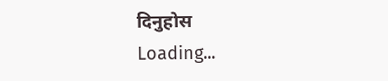दिनुहोस
Loading...